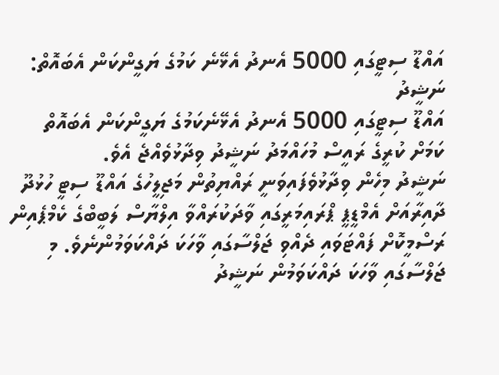އައްޑޫ ސިޓީގައި 5000 އެނދު އެޅޭނެ ކަމުގެ ޔަގީންކަން އެބައޮތް: ނަޝީދު
އައްޑޫ ސިޓީގައި 5000 އެނދު އެޅޭނެކަމުގެ ޔަގީންކަން އެބައޮތް ކަމަށް ކުރީގެ ރައީސް މުހައްމަދު ނަޝީދު ވިދާޅުވެއްޖެ އެވެ.
ނަޝީދު މިހެން ވިދާޅުވެފައިވަނީ ރައްޔިތުން މަޖިލީހުގެ އައްޑޫ ސިޓީ ހުޅުދޫ ދާއިރާއަށް އެމްޑީޕީ ޕްރައިމަރީގައި ވާދަކުރައްވާ އިލްޔާސް ލަބީބްގެ ކެމްޕެއިން ރަސްމީކޮށް ފައްޓަވައި ދެއްވި ޖަލްސާގައި ވާހަކަ ދައްކަވަމުންނެވެ. މި ޖަލްސާގައި ވާހަކަ ދައްކަވަމުން ނަޝީދު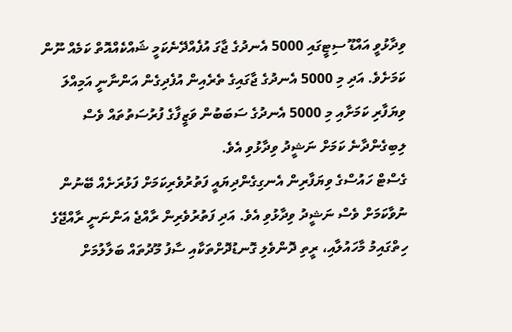ވިދާޅުވީ އައްޑޫ ސިޓީގައި 5000 އެނދުގެ ޖާގަ އުފެއްދޭނެކަމީ ޝައްކެއްއޮތް ކަމެއް ނޫން ކަމަށެވެ. އަދި މި 5000 އެނދުގެ ޖާގައިގެ ތެރެއިން އުފެދިގެން އަންނާނީ އަމިއްލަ ވިޔަފާރި ކަމަށާއި މި 5000 އެނދުގެ ސަބަބުން ވަޒީފާގެ ފުރުސަތުތައް ވެސް ލިބިގެންދާނެ ކަމަށް ނަޝީދު ވިދާޅުވި އެވެ.
ގެސްޓް ހައުސްގެ ވިޔަފާރިން އެނގިގެންދިޔައީ ފަތުރުވެރިކަމަށް ފަޅުރަށެއް ބޭނުން ނުވާކަމަށް ވެސް ނަޝީދު ވިދާޅުވި އެވެ. އަދި ފަތުރުވެރިން ރާއްޖެ އަންނަނީ ރާއްޖޭގެ ހިތްގައިމު މާހައުލާއި، ރީތި ދޮންވެލި ގޮނޑުދޮށްތަކާއި ސާފު މޫދުތައް ބަލާލުމަށް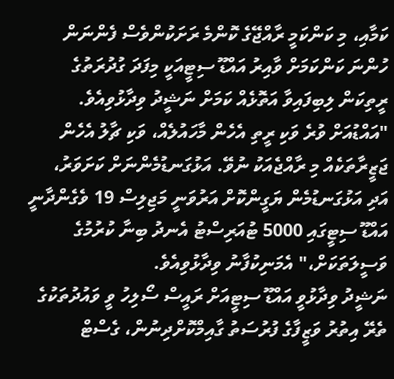ކަމާއި، މި ކަންކަމީ ރާއްޖޭގެ ކޮންމެ ރަށަކުންވެސް ފެންނަން ހުންނަ ކަންކަމަށް ވާއިރު އައްޑޫ ސިޓީއަކީ މިފަދަ ގުދުރަތުގެ ރީތިކަން ލިބިފައިވާ އަތޮޅެއް ކަމަށް ނަޝީދު ވިދާޅުވިއެވެ.
"އައްޑުއަށް ވުރެ ވަކި ރީތި އެހެން މާހައުލެއް، ވަކި ޗާލު އެހެން ޖަޒީރާތަކެއް މި ރާއްޖެއަކު ނުވޭ. އަޅުގަނޑުމެންނަށް ކަށަވަރު، އަދި އަޅުގަނޑުމެން ޔަގީންކޮށް އަރުވަނީ މަޖިލިސް 19 ވެގެންދާނީ އައްޑޫ ސިޓީގައި 5000 ޓުއަރިސްޓު އެނދު ބިނާ ކުރުމުގެ ވަސީލަތަކަށް،" އެމަނިކުފާނު ވިދާޅުވިއެވެ.
ނަޝީދު ވިދާޅުވީ އައްޑޫ ސިޓީއަށް ރައީސް ސޯލިހު ވީ ވައުދުތަކުގެ ތެރޭ އިތުރު ވަޒީފާގެ ފުރުސަތު ގާއިމްކޮށްދިނުން، ގެސްޓް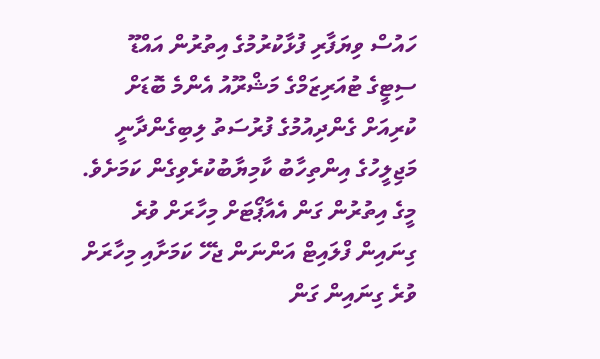ހައުސް ވިޔަފާރި ފުޅާކުރުމުގެ އިތުރުން އައްޑޫ ސިޓީގެ ޓުއަރިޒަމްގެ މަޝްރޫއު އެންމެ ބޮޑަށް ކުރިއަށް ގެންދިއުމުގެ ފުރުސަތު ލިބިގެންދާނީ މަޖިލީހުގެ އިންތިހާބު ކާމިޔާބުކުރެވިގެން ކަމަށެވެ.
މީގެ އިތުރުން ގަން އެއާޕޯޓަށް މިހާރަށް ވުރެ ގިނައިން ފްލައިޓް އަންނަން ޖެހޭ ކަމަށާއި މިހާރަށް ވުރެ ގިނައިން ގަން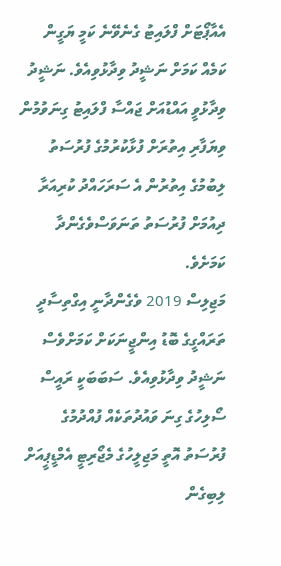އެއާޕޯޓަށް ފްލައިޓު ގެނެވޭނެ ކަމީ ޔަގީން ކަމެއް ކަމަށް ނަޝީދު ވިދާޅުވިއެވެ. ނަޝީދު ވިދާޅުވީ އައްޑުއަށް ޖައްސާ ފްލައިޓު ގިނަވުމުން ވިޔަފާރި އިތުރަށް ފުޅާކުރުމުގެ ފުރުސަތު ލިބުމުގެ އިތުރުން އެ ސަރަހައްދު ކުރިއަރާ ދިއުމަށް ފުރުސަތު ތަނަވަސްވެގެންދާ ކަމަށެވެ.
މަޖިލިސް 2019 ވެގެންދާނީ އިގްތިސާދީ ތަރައްގީގެ ބޮޑު އިންޖީނަކަށް ކަމަށްވެސް ނަޝީދު ވިދާޅުވިއެވެ. ސަބަބަކީ ރައީސް ސޯލިހުގެ ގިނަ ވައުދުތަކެއް ފުއްދުމުގެ ފުރުސަތު އޮތީ މަޖިލީހުގެ މެޖޯރިޓީ އެމްޑީޕީއަށް ލިބިގެން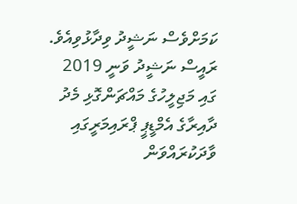ކަމަށްވެސް ނަޝީދު ވިދާޅުވިއެވެ.
ރައީސް ނަޝީދު ވަނީ 2019 ގައި މަޖިލީހުގެ މައްޗަންގޮޅި މެދު ދާއިރާގެ އެމްޑީޕީ ޕްރައިމަރީގައި ވާދަކުރައްވަން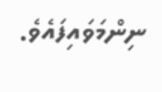ނިންމަވައިފައެވެ.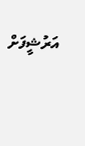އަރުޝީފަށް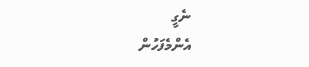ނެގީ
އެންމެފަހުން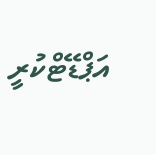އަޕްޑޭޓްކުރީ